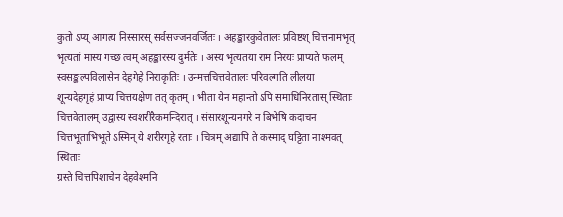कुतो ऽप्य् आगत्य निस्सारस् सर्वसज्जनवर्जितः । अहङ्कारकुवेतालः प्रविष्टश् चित्तनामभृत्
भृत्यतां मास्य गच्छ त्वम् अहङ्कारस्य दुर्मतेः । अस्य भृत्यतया राम निरयः प्राप्यते फलम्
स्वसङ्कल्पविलासेन देहगेहे निराकृतिः । उन्मत्तचित्तवेतालः परिवल्गति लीलया
शून्यदेहगृहं प्राप्य चित्तयक्षेण तत् कृतम् । भीता येन महान्तो ऽपि समाधिनिरतास् स्थिताः
चित्तवेतालम् उद्वास्य स्वशरीरैकमन्दिरात् । संसारशून्यनगरे न बिभेषि कदाचन
चित्तभूताभिभूते ऽस्मिन् ये शरीरगृहे रताः । चित्रम् अद्यापि ते कस्माद् घट्टिता नाश्मवत् स्थिताः
ग्रस्ते चित्तपिशाचेन देहवेश्मनि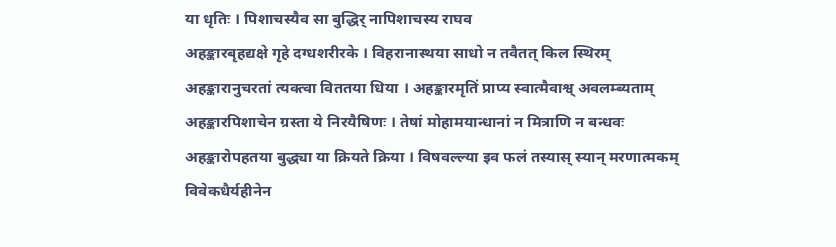या धृतिः । पिशाचस्यैव सा बुद्धिर् नापिशाचस्य राघव
अहङ्कारबृहद्यक्षे गृहे दग्धशरीरके । विहरानास्थया साधो न तवैतत् किल स्थिरम्
अहङ्कारानुचरतां त्यक्त्वा विततया धिया । अहङ्कारमृतिं प्राप्य स्वात्मैवाश्व् अवलम्ब्यताम्
अहङ्कारपिशाचेन ग्रस्ता ये निरयैषिणः । तेषां मोहामयान्धानां न मित्राणि न बन्धवः
अहङ्कारोपहतया बुद्ध्या या क्रियते क्रिया । विषवल्ल्या इव फलं तस्यास् स्यान् मरणात्मकम्
विवेकधैर्यहीनेन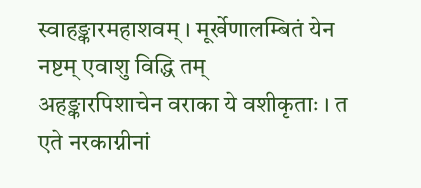स्वाहङ्कारमहाशवम् । मूर्खेणालम्बितं येन नष्टम् एवाशु विद्धि तम्
अहङ्कारपिशाचेन वराका ये वशीकृताः । त एते नरकाग्नीनां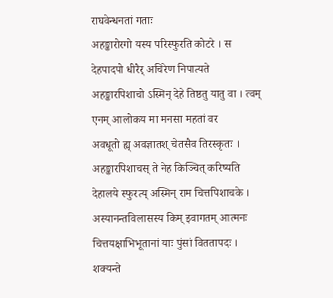राघवेन्धनतां गताः
अहङ्कारोरगो यस्य परिस्फुरति कोटरे । स देहपादपो धीरैर् अचिरेण निपात्यते
अहङ्कारपिशाचो ऽस्मिन् देहे तिष्ठतु यातु वा । त्वम् एनम् आलोकय मा मनसा महतां वर
अवधूतो ह्य् अवज्ञातश् चेतसैव तिरस्कृतः । अहङ्कारपिशाचस् ते नेह किञ्चित् करिष्यति
देहालये स्फुरत्य् अस्मिन् राम चित्तपिशाचके । अस्यानन्तविलासस्य किम् इवागतम् आत्मनः
चित्तयक्षाभिभूतानां याः पुंसां विततापदः । शक्यन्ते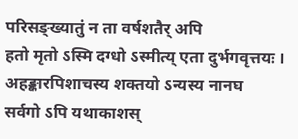परिसङ्ख्यातुं न ता वर्षशतैर् अपि
हतो मृतो ऽस्मि दग्धो ऽस्मीत्य् एता दुर्भगवृत्तयः । अहङ्कारपिशाचस्य शक्तयो ऽन्यस्य नानघ
सर्वगो ऽपि यथाकाशस्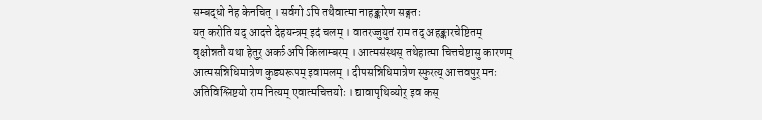सम्बद्धो नेह केनचित् । सर्वगो ऽपि तथैवात्मा नाहङ्कारेण सङ्गतः
यत् करोति यद् आदत्ते देहयन्त्रम् इदं चलम् । वातरज्जुयुतं राम तद् अहङ्कारचेष्टितम्
वृक्षोन्नतौ यथा हेतुर् अकर्त्र् अपि किलाम्बरम् । आत्मसंस्थस् तथेहात्मा चित्तचेष्टासु कारणम्
आत्मसन्निधिमात्रेण कुड्यरूपम् इवामलम् । दीपसन्निधिमात्रेण स्फुरत्य् आत्तवपुर् मनः
अतिविश्लिष्टयो राम नित्यम् एवात्मचित्तयोः । द्यावापृथिव्योर् इव कस्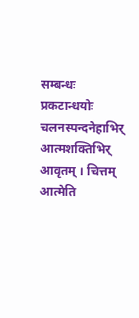सम्बन्धः प्रकटान्धयोः
चलनस्पन्दनेहाभिर् आत्मशक्तिभिर् आवृतम् । चित्तम् आत्मेति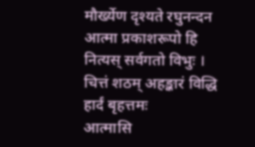मौर्ख्येण दृश्यते रघुनन्दन
आत्मा प्रकाशरूपो हि नित्यस् सर्वगतो विभुः । चित्तं शठम् अहङ्कारं विद्धि हार्दं बृहत्तमः
आत्मासि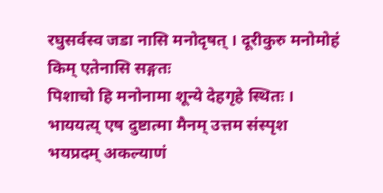रघुसर्वस्व जडा नासि मनोदृषत् । दूरीकुरु मनोमोहं किम् एतेनासि सङ्गतः
पिशाचो हि मनोनामा शून्ये देहगृहे स्थितः । भाययत्य् एष दुष्टात्मा मैनम् उत्तम संस्पृश
भयप्रदम् अकल्याणं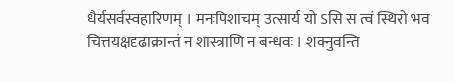धैर्यसर्वस्वहारिणम् । मनःपिशाचम् उत्सार्य यो ऽसि स त्वं स्थिरो भव
चित्तयक्षदृढाक्रान्तं न शास्त्राणि न बन्धवः । शक्नुवन्ति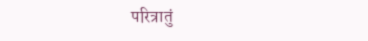परित्रातुं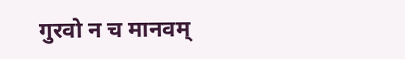गुरवो न च मानवम्